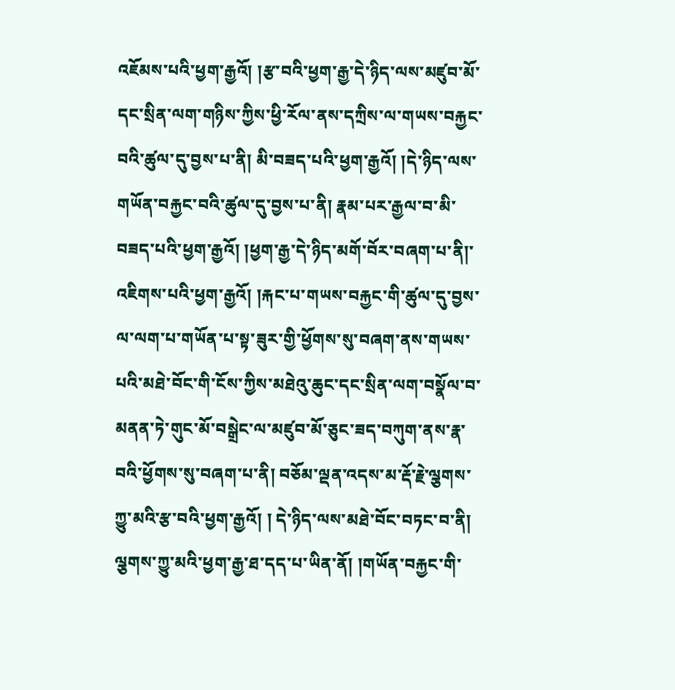འཇོམས་པའི་ཕྱག་རྒྱའོ། །རྩ་བའི་ཕྱག་རྒྱ་དེ་ཉིད་ལས་མཛུབ་མོ་དང་སྲིན་ལག་གཉིས་ཀྱིས་ཕྱི་རོལ་ནས་དཀྲིས་ལ་གཡས་བརྐྱང་བའི་ཚུལ་དུ་བྱས་པ་ནི། མི་བཟད་པའི་ཕྱག་རྒྱའོ། །དེ་ཉིད་ལས་གཡོན་བརྐྱང་བའི་ཚུལ་དུ་བྱས་པ་ནི། རྣམ་པར་རྒྱལ་བ་མི་བཟད་པའི་ཕྱག་རྒྱའོ། །ཕྱག་རྒྱ་དེ་ཉིད་མགོ་བོར་བཞག་པ་ནི།་འཇིགས་པའི་ཕྱག་རྒྱའོ། །རྐང་པ་གཡས་བརྐྱང་གི་ཚུལ་དུ་བྱས་ལ་ལག་པ་གཡོན་པ་སྟ་ཟུར་གྱི་ཕྱོགས་སུ་བཞག་ནས་གཡས་པའི་མཐེ་བོང་གི་ངོས་ཀྱིས་མཐེའུ་ཆུང་དང་སྲིན་ལག་བསྣོལ་བ་མནན་ཏེ་གུང་མོ་བསྒྲེང་ལ་མཛུབ་མོ་ཅུང་ཟད་བཀུག་ནས་རྣ་བའི་ཕྱོགས་སུ་བཞག་པ་ནི། བཅོམ་ལྡན་འདས་མ་རྡོ་རྗེ་ལྕགས་ཀྱུ་མའི་རྩ་བའི་ཕྱག་རྒྱའོ། ། དེ་ཉིད་ལས་མཐེ་བོང་བཏང་བ་ནི། ལྕགས་ཀྱུ་མའི་ཕྱག་རྒྱ་ཐ་དད་པ་ཡིན་ནོ། །གཡོན་བརྐྱང་གི་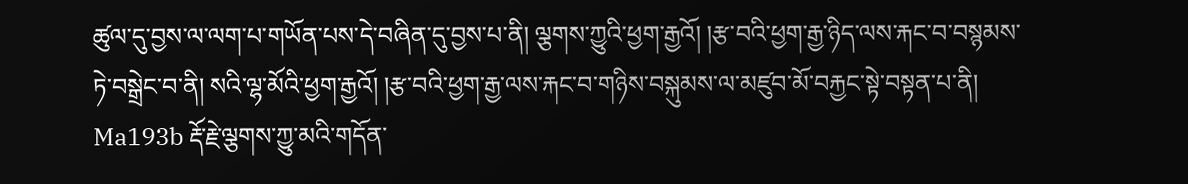ཚུལ་དུ་བྱས་ལ་ལག་པ་གཡོན་པས་དེ་བཞིན་དུ་བྱས་པ་ནི། ལྕགས་ཀྱུའི་ཕྱག་རྒྱའོ། །རྩ་བའི་ཕྱག་རྒྱ་ཉིད་ལས་རྐང་བ་བསྙམས་ཏེ་བསྒྲེང་བ་ནི། སའི་ལྷ་མོའི་ཕྱག་རྒྱའོ། །རྩ་བའི་ཕྱག་རྒྱ་ལས་རྐང་བ་གཉིས་བསྐུམས་ལ་མཛུབ་མོ་བརྐྱང་སྟེ་བསྟན་པ་ནི། Ma193b རྡོ་རྗེ་ལྕགས་ཀྱུ་མའི་གདོན་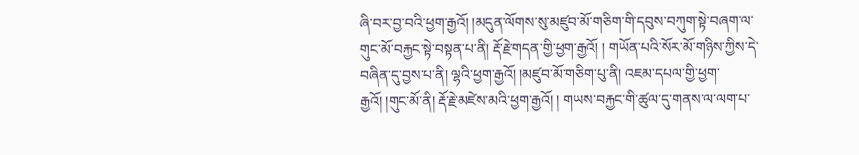ཞི་བར་བྱ་བའི་ཕྱག་རྒྱའོ། །མདུན་ལོགས་སུ་མཛུབ་མོ་གཅིག་གི་དབུས་བཀུག་སྟེ་བཞག་ལ་གུང་མོ་བརྐྱང་སྟེ་བསྟན་པ་ནི། རྡོ་རྗེ་གདན་གྱི་ཕྱག་རྒྱའོ། ། གཡོན་པའི་སོར་མོ་གཉིས་ཀྱིས་དེ་བཞིན་དུ་བྱས་པ་ནི། ལྷའི་ཕྱག་རྒྱའོ། །མཛུབ་མོ་གཅིག་པུ་ནི། འཇམ་དཔལ་གྱི་ཕྱག་རྒྱའོ། །གུང་མོ་ནི། རྡོ་རྗེ་མཛེས་མའི་ཕྱག་རྒྱའོ། ། གཡས་བརྐྱང་གི་ཚུལ་དུ་གནས་ལ་ལག་པ་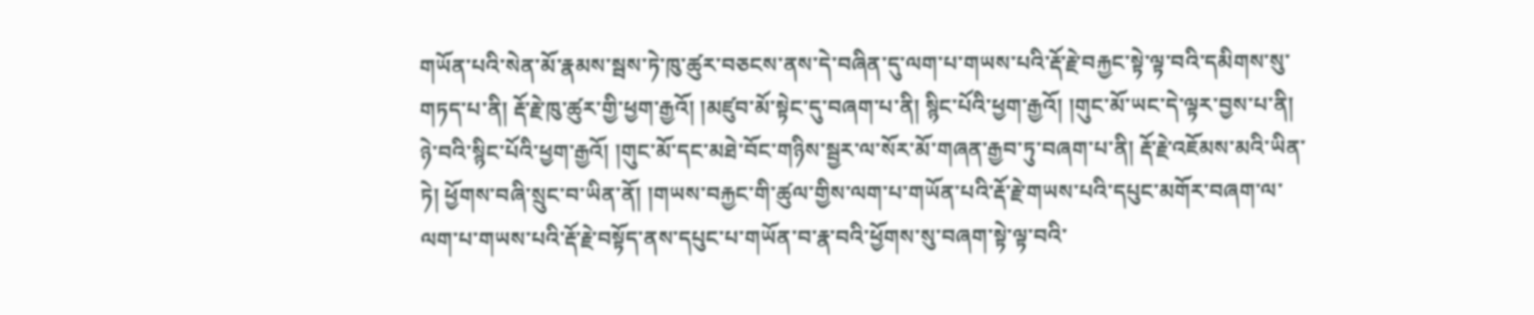གཡོན་པའི་སེན་མོ་རྣམས་སྦས་ཏེ་ཁུ་ཚུར་བཅངས་ནས་དེ་བཞིན་དུ་ལག་པ་གཡས་པའི་རྡོ་རྗེ་བརྐྱང་སྟེ་ལྟ་བའི་དམིགས་སུ་གཏད་པ་ནི། རྡོ་རྗེ་ཁུ་ཚུར་གྱི་ཕྱག་རྒྱའོ། །མཛུབ་མོ་སྟེང་དུ་བཞག་པ་ནི། སྙིང་པོའི་ཕྱག་རྒྱའོ། །གུང་མོ་ཡང་དེ་ལྟར་བྱས་པ་ནི། ཉེ་བའི་སྙིང་པོའི་ཕྱག་རྒྱའོ། །གུང་མོ་དང་མཐེ་བོང་གཉིས་སྦྱར་ལ་སོར་མོ་གཞན་རྒྱབ་ཏུ་བཞག་པ་ནི། རྡོ་རྗེ་འཇོམས་མའི་ཡིན་ཏེ། ཕྱོགས་བཞི་སྲུང་བ་ཡིན་ནོ། །གཡས་བརྐྱང་གི་ཚུལ་གྱིས་ལག་པ་གཡོན་པའི་རྡོ་རྗེ་གཡས་པའི་དཔུང་མགོར་བཞག་ལ་ལག་པ་གཡས་པའི་རྡོ་རྗེ་བསྟོད་ནས་དཔུང་པ་གཡོན་བ་རྣ་བའི་ཕྱོགས་སུ་བཞག་སྟེ་ལྟ་བའི་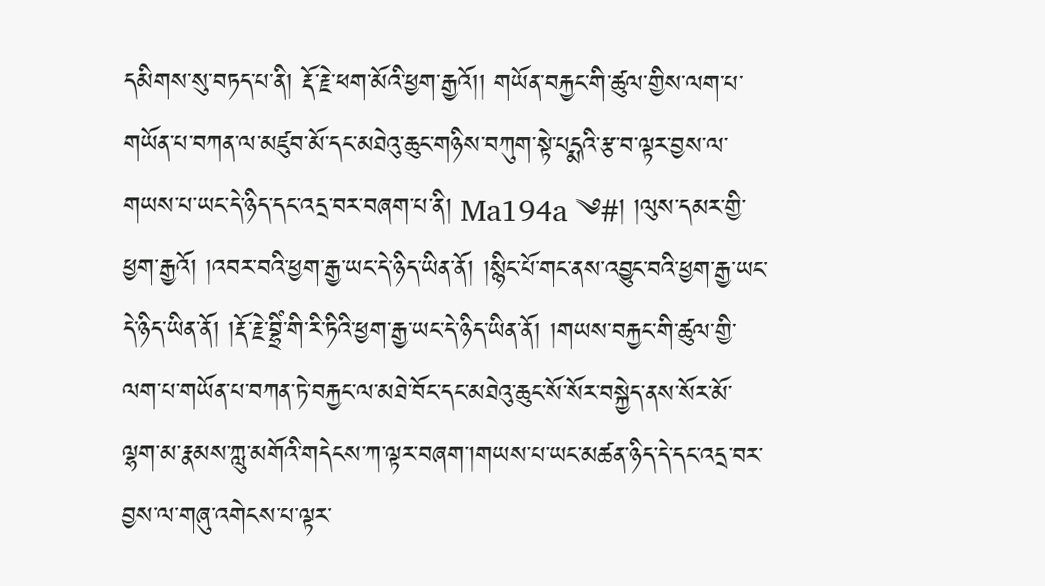དམིགས་སུ་བཏད་པ་ནི། རྡོ་རྗེ་ཕག་མོའི་ཕྱག་རྒྱའོ།། གཡོན་བརྐྱང་གི་ཚུལ་གྱིས་ལག་པ་གཡོན་པ་བཀན་ལ་མཛུབ་མོ་དང་མཐེའུ་ཆུང་གཉིས་བཀུག་སྟེ་པདྨའི་རྩ་བ་ལྟར་བྱས་ལ་གཡས་པ་ཡང་དེ་ཉིད་དང་འདྲ་བར་བཞག་པ་ནི། Ma194a ༄#། །ལུས་དམར་གྱི་ཕྱག་རྒྱའོ། །འབར་བའི་ཕྱག་རྒྱ་ཡང་དེ་ཉིད་ཡིན་ནོ། །སྙིང་པོ་གང་ནས་འབྱུང་བའི་ཕྱག་རྒྱ་ཡང་དེ་ཉིད་ཡིན་ནོ། །རྡོ་རྗེ་བྷྲིཾ་གི་རི་ཏིའི་ཕྱག་རྒྱ་ཡང་དེ་ཉིད་ཡིན་ནོ། །གཡས་བརྐྱང་གི་ཚུལ་གྱི་ལག་པ་གཡོན་པ་བཀན་ཏེ་བརྐྱང་ལ་མཐེ་བོང་དང་མཐེའུ་ཆུང་སོ་སོར་བསྐྱེད་ནས་སོར་མོ་ལྷག་མ་རྣམས་ཀླུ་མགོའི་གདེངས་ཀ་ལྟར་བཞག་།གཡས་པ་ཡང་མཚན་ཉིད་དེ་དང་འདྲ་བར་བྱས་ལ་གཞུ་འགེངས་པ་ལྟར་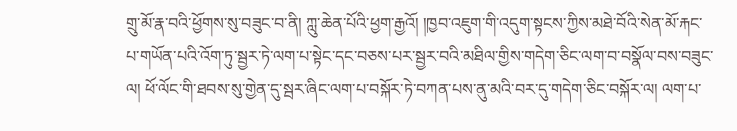གྲུ་མོ་རྣ་བའི་ཕྱོགས་སུ་བཟུང་བ་ནི། ཀླུ་ཆེན་པོའི་ཕྱག་རྒྱའོ། །ཁྱབ་འཇུག་གི་འདུག་སྟངས་ཀྱིས་མཐེ་བོའི་སེན་མོ་རྐང་པ་གཡོན་པའི་འོག་ཏུ་སྦྱར་ཏེ་ལག་པ་སྟེང་དང་བཅས་པར་སྦྱར་བའི་མཐིལ་གྱིས་གདེག་ཅིང་ལག་བ་བསྣོལ་བས་བཟུང་ལ། ཕོ་ལོང་གི་ཐབས་སུ་གྱེན་དུ་སྦར་ཞིང་ལག་པ་བསྐོར་ཏེ་བཀན་པས་ནུ་མའི་བར་དུ་གདེག་ཅིང་བསྐོར་ལ། ལག་པ་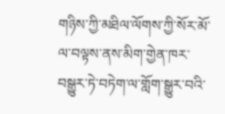གཉིས་ཀྱི་མཐིལ་ལོགས་ཀྱི་སོར་མོ་ལ་བལྟས་ནས་མིག་གྱེན་ཁར་བསྒྱུར་ཏེ་བཏེག་ལ་གློག་སྒྱུར་བའི་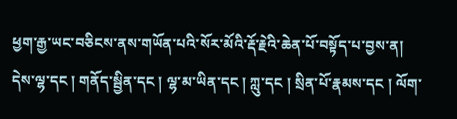ཕྱག་རྒྱ་ཡང་བཅིངས་ནས་གཡོན་པའི་སོར་མོའི་རྡོ་རྗེའི་ཆེན་པོ་བསྟོད་པ་བྱས་ན། དེས་ལྷ་དང ། གནོད་སྦྱིན་དང ། ལྷ་མ་ཡིན་དང ། ཀླུ་དང ། སྲིན་པོ་རྣམས་དང ། ལོག་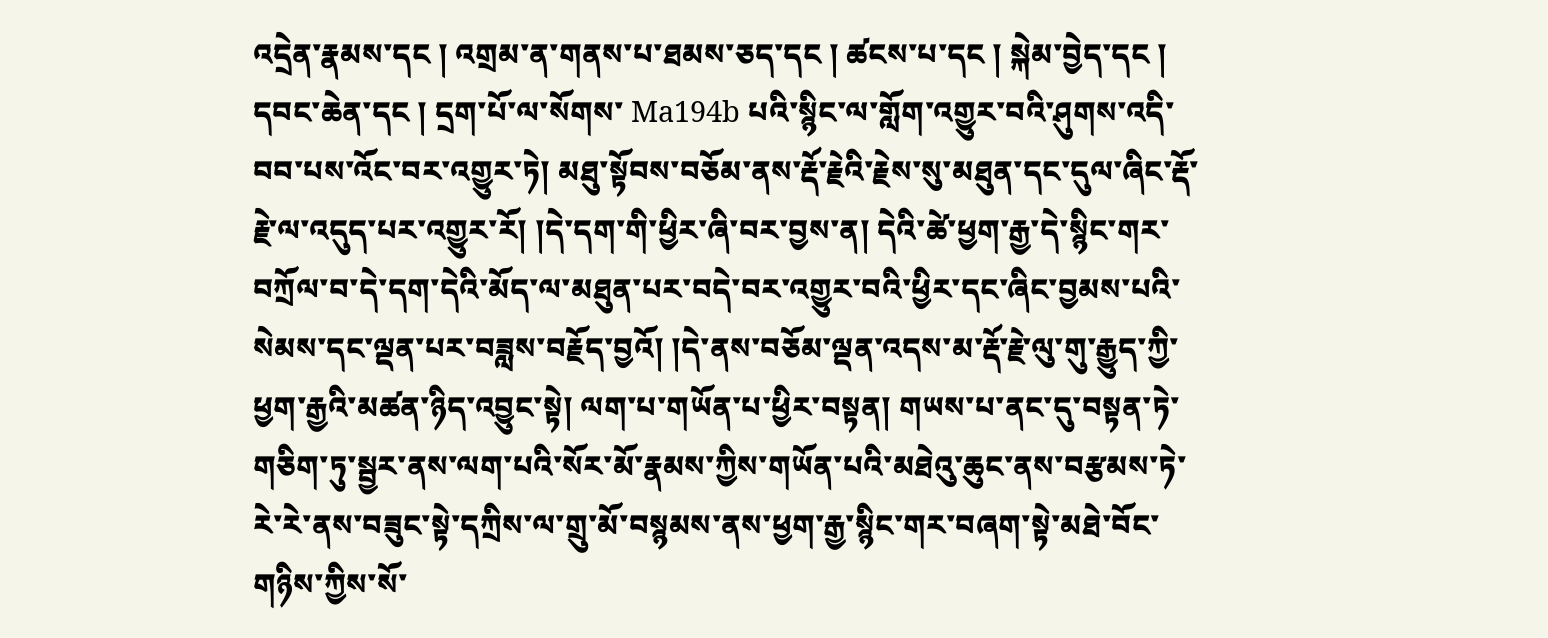འདྲེན་རྣམས་དང ། འགྲམ་ན་གནས་པ་ཐམས་ཅད་དང ། ཚངས་པ་དང ། སྐེམ་བྱེད་དང ། དབང་ཆེན་དང ། དྲག་པོ་ལ་སོགས་ Ma194b པའི་སྙིང་ལ་གློག་འགྱུར་བའི་ཤུགས་འདི་བབ་པས་འོང་བར་འགྱུར་ཏེ། མཐུ་སྟོབས་བཅོམ་ནས་རྡོ་རྗེའི་རྗེས་སུ་མཐུན་དང་དུལ་ཞིང་རྡོ་རྗེ་ལ་འདུད་པར་འགྱུར་རོ། །དེ་དག་གི་ཕྱིར་ཞི་བར་བྱས་ན། དེའི་ཚེ་ཕྱག་རྒྱ་དེ་སྙིང་གར་བཀྲོལ་བ་དེ་དག་དེའི་མོད་ལ་མཐུན་པར་བདེ་བར་འགྱུར་བའི་ཕྱིར་དང་ཞིང་བྱམས་པའི་སེམས་དང་ལྡན་པར་བཟླས་བརྗོད་བྱའོ། །དེ་ནས་བཅོམ་ལྡན་འདས་མ་རྡོ་རྗེ་ལུ་གུ་རྒྱུད་ཀྱི་ཕྱག་རྒྱའི་མཚན་ཉིད་འབྱུང་སྟེ། ལག་པ་གཡོན་པ་ཕྱིར་བསྟན། གཡས་པ་ནང་དུ་བསྟན་ཏེ་གཅིག་ཏུ་སྦྱར་ནས་ལག་པའི་སོར་མོ་རྣམས་ཀྱིས་གཡོན་པའི་མཐེའུ་ཆུང་ནས་བརྩམས་ཏེ་རེ་རེ་ནས་བཟུང་སྟེ་དཀྲིས་ལ་གྲུ་མོ་བསྙམས་ནས་ཕྱག་རྒྱ་སྙིང་གར་བཞག་སྟེ་མཐེ་བོང་གཉིས་ཀྱིས་སོ་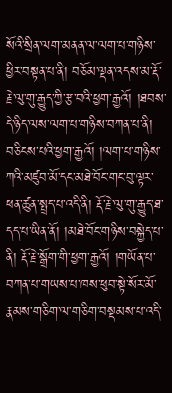སོའི་སྲིན་ལག་མནན་ལ་ལག་པ་གཉིས་ཕྱིར་བསྟན་པ་ནི། བཅོམ་ལྡན་འདས་མ་རྡོ་རྗེ་ལུ་གུ་རྒྱུད་ཀྱི་རྩ་བའི་ཕྱག་རྒྱའོ། །ཐབས་དེ་ཉིད་ལས་ལག་པ་གཉིས་བཀན་པ་ནི། བཅིངས་པའི་ཕྱག་རྒྱའོ། །ལག་པ་གཉིས་ཀའི་མཛུབ་མོ་དང་མཐེ་བོང་གང་བུ་ལྟར་ཕན་ཚུན་སྤྲད་པ་འདི་ནི། རྡོ་རྗེ་ལུ་གུ་རྒྱུད་ཐ་དད་པ་ཡིན་ནོ། །མཐེ་བོང་གཉིས་བསྐྱེད་པ་ནི། རྡོ་རྗེ་སྒྲོག་གི་ཕྱག་རྒྱའོ། །གཡོན་པ་བཀན་པ་གཡས་པ་ཁས་ཕུབ་སྟེ་སོར་མོ་རྣམས་གཅིག་ལ་གཅིག་བསྡམས་པ་འདི་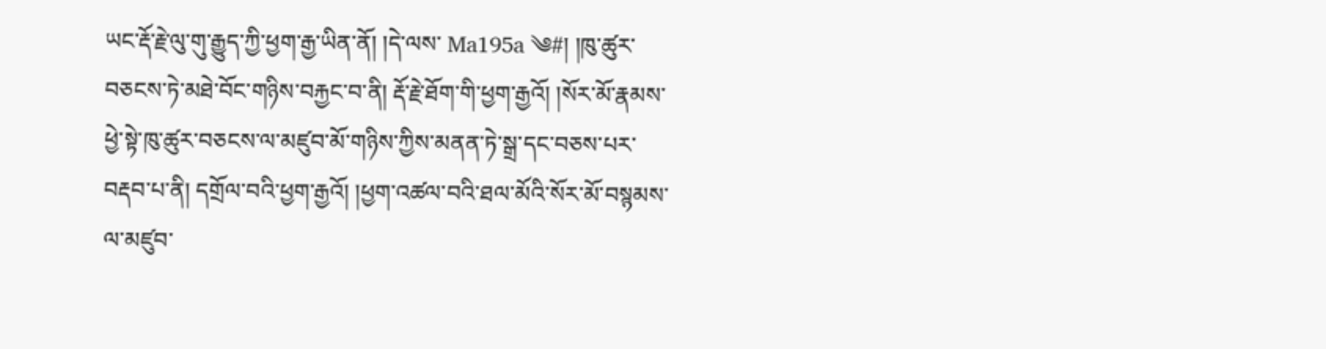ཡང་རྡོ་རྗེ་ལུ་གུ་རྒྱུད་ཀྱི་ཕྱག་རྒྱ་ཡིན་ནོ། །དེ་ལས་ Ma195a ༄#། །ཁུ་ཚུར་བཅངས་ཏེ་མཐེ་བོང་གཉིས་བརྐྱང་བ་ནི། རྡོ་རྗེ་ཐོག་གི་ཕྱག་རྒྱའོ། །སོར་མོ་རྣམས་ཕྱེ་སྟེ་ཁུ་ཚུར་བཅངས་ལ་མཛུབ་མོ་གཉིས་ཀྱིས་མནན་ཏེ་སྒྲ་དང་བཅས་པར་བརྡབ་པ་ནི། དགྲོལ་བའི་ཕྱག་རྒྱའོ། །ཕྱག་འཚལ་བའི་ཐལ་མོའི་སོར་མོ་བསྙམས་ལ་མཛུབ་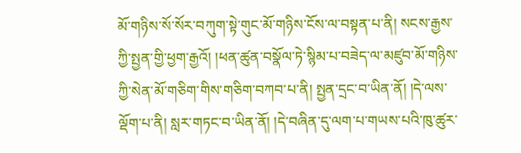མོ་གཉིས་སོ་སོར་བཀུག་སྟེ་གུང་མོ་གཉིས་ངོས་ལ་བསྟན་པ་ནི། སངས་རྒྱས་ཀྱི་སྤྱན་གྱི་ཕྱག་རྒྱའོ། །ཕན་ཚུན་བསྣོལ་ཏེ་སྙིམ་པ་བཟེད་ལ་མཛུབ་མོ་གཉིས་ཀྱི་སེན་མོ་གཅིག་གིས་གཅིག་བཀབ་པ་ནི། སྤྱན་དྲང་བ་ཡིན་ནོ། །དེ་ལས་ལྡོག་པ་ནི། སླར་གཏང་བ་ཡིན་ནོ། །དེ་བཞིན་དུ་ལག་པ་གཡས་པའི་ཁུ་ཚུར་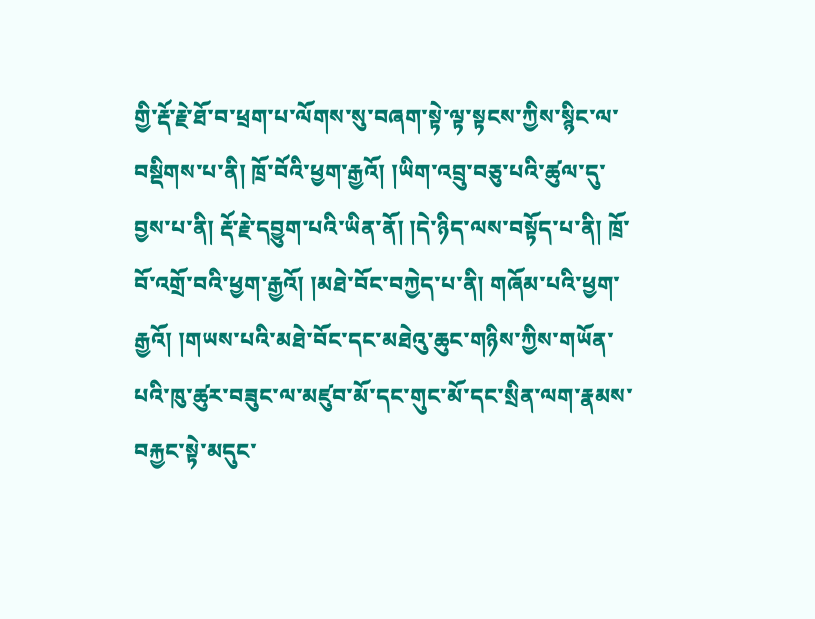གྱི་རྡོ་རྗེ་ཐོ་བ་ཕྲག་པ་ལོགས་སུ་བཞག་སྟེ་ལྟ་སྟངས་ཀྱིས་སྙིང་ལ་བསྡིགས་པ་ནི། ཁྲོ་བོའི་ཕྱག་རྒྱའོ། །ཡིག་འབྲུ་བཅུ་པའི་ཚུལ་དུ་བྱས་པ་ནི། རྡོ་རྗེ་དབྱུག་པའི་ཡིན་ནོ། །དེ་ཉིད་ལས་བསྟོད་པ་ནི། ཁྲོ་བོ་འགྲོ་བའི་ཕྱག་རྒྱའོ། །མཐེ་བོང་བཀྱེད་པ་ནི། གཞོམ་པའི་ཕྱག་རྒྱའོ། །གཡས་པའི་མཐེ་བོང་དང་མཐེའུ་ཆུང་གཉིས་ཀྱིས་གཡོན་པའི་ཁུ་ཚུར་བཟུང་ལ་མཛུབ་མོ་དང་གུང་མོ་དང་སྲིན་ལག་རྣམས་བརྐྱང་སྟེ་མདུང་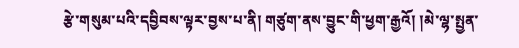རྩེ་གསུམ་པའི་དབྱིབས་ལྟར་བྱས་པ་ནི། གཙུག་ནས་བྱུང་གི་ཕྱག་རྒྱའོ། །མེ་ལྷ་སྤྱན་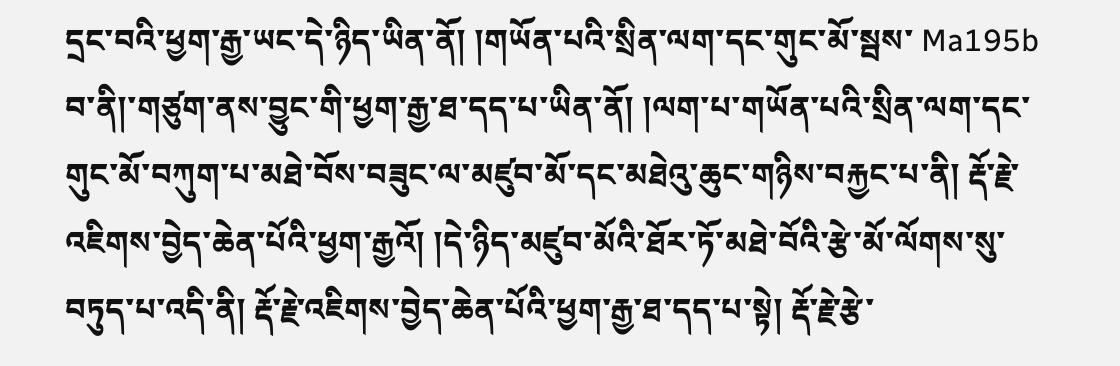དྲང་བའི་ཕྱག་རྒྱ་ཡང་དེ་ཉིད་ཡིན་ནོ། །གཡོན་པའི་སྲིན་ལག་དང་གུང་མོ་སྦས་ Ma195b བ་ནི།་གཙུག་ནས་བྱུང་གི་ཕྱག་རྒྱ་ཐ་དད་པ་ཡིན་ནོ། །ལག་པ་གཡོན་པའི་སྲིན་ལག་དང་གུང་མོ་བཀུག་པ་མཐེ་བོས་བཟུང་ལ་མཛུབ་མོ་དང་མཐེའུ་ཆུང་གཉིས་བརྐྱང་པ་ནི། རྡོ་རྗེ་འཇིགས་བྱེད་ཆེན་པོའི་ཕྱག་རྒྱའོ། །དེ་ཉིད་མཛུབ་མོའི་ཐོར་ཏོ་མཐེ་བོའི་རྩེ་མོ་ལོགས་སུ་བཏུད་པ་འདི་ནི། རྡོ་རྗེ་འཇིགས་བྱེད་ཆེན་པོའི་ཕྱག་རྒྱ་ཐ་དད་པ་སྟེ། རྡོ་རྗེ་རྩེ་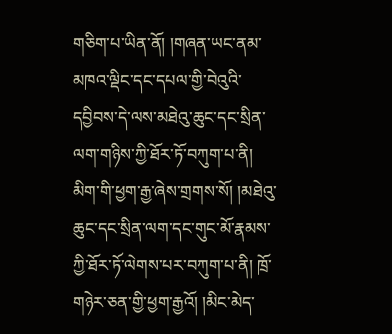གཅིག་པ་ཡིན་ནོ། །གཞན་ཡང་ནམ་མཁའ་ལྡིང་དང་དཔལ་གྱི་བེའུའི་དབྱིབས་དེ་ལས་མཐེའུ་ཆུང་དང་སྲིན་ལག་གཉིས་ཀྱི་ཐོར་ཏོ་བཀུག་པ་ནི། མིག་གི་ཕྱག་རྒྱ་ཞེས་གྲགས་སོ། །མཐེའུ་ཆུང་དང་སྲིན་ལག་དང་གུང་མོ་རྣམས་ཀྱི་ཐོར་ཏོ་ལེགས་པར་བཀུག་པ་ནི། ཁྲོ་གཉེར་ཅན་གྱི་ཕྱག་རྒྱའོ། །མིང་མེད་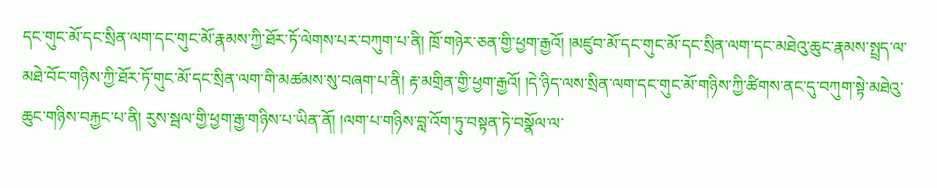དང་གུང་མོ་དང་སྲིན་ལག་དང་གུང་མོ་རྣམས་ཀྱི་ཐོར་ཏོ་ལེགས་པར་བཀུག་པ་ནི། ཁྲོ་གཉེར་ཅན་གྱི་ཕྱག་རྒྱའོ། །མཛུབ་མོ་དང་གུང་མོ་དང་སྲིན་ལག་དང་མཐེའུ་ཆུང་རྣམས་སྤྲད་ལ་མཐེ་བོང་གཉིས་ཀྱི་ཐོར་ཏོ་གུང་མོ་དང་སྲིན་ལག་གི་མཚམས་སུ་བཞག་པ་ནི། རྟ་མགྲིན་གྱི་ཕྱག་རྒྱའོ། །དེ་ཉིད་ལས་སྲིན་ལག་དང་གུང་མོ་གཉིས་ཀྱི་ཚིགས་ནང་དུ་བཀུག་སྟེ་མཐེའུ་ཆུང་གཉིས་བརྐྱང་པ་ནི། རུས་སྦལ་གྱི་ཕྱག་རྒྱ་གཉིས་པ་ཡིན་ནོ། །ལག་པ་གཉིས་བླ་འོག་ཏུ་བསྟན་ཏེ་བསྣོལ་ལ་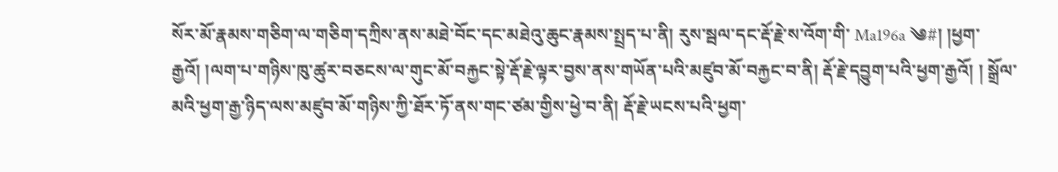སོར་མོ་རྣམས་གཅིག་ལ་གཅིག་དཀྲིས་ནས་མཐེ་བོང་དང་མཐེའུ་ཆུང་རྣམས་སྤྲད་པ་ནི། རུས་སྦལ་དང་རྡོ་རྗེ་ས་འོག་གི་ Ma196a ༄#། །ཕྱག་རྒྱའོ། །ལག་པ་གཉིས་ཁུ་ཚུར་བཅངས་ལ་གུང་མོ་བརྐྱང་སྟེ་རྡོ་རྗེ་ལྟར་བྱས་ནས་གཡོན་པའི་མཛུབ་མོ་བརྐྱང་བ་ནི། རྡོ་རྗེ་དབྱུག་པའི་ཕྱག་རྒྱའོ། ། སྒྲོལ་མའི་ཕྱག་རྒྱ་ཉིད་ལས་མཛུབ་མོ་གཉིས་ཀྱི་ཐོར་ཏོ་ནས་གང་ཙམ་གྱིས་ཕྱེ་བ་ནི། རྡོ་རྗེ་ཡངས་པའི་ཕྱག་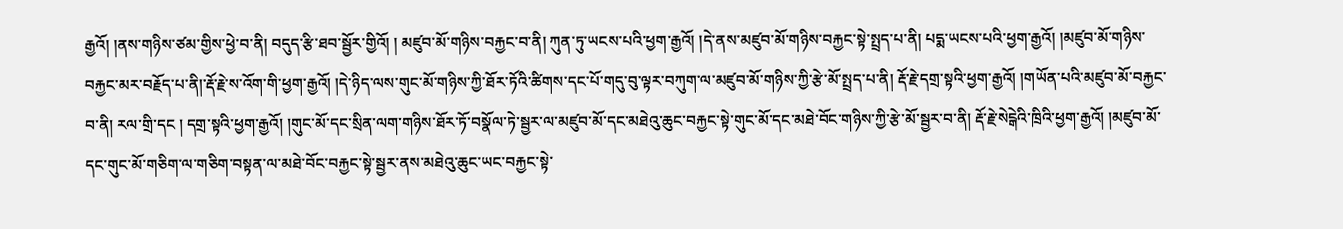རྒྱའོ། །ནས་གཉིས་ཙམ་གྱིས་ཕྱེ་བ་ནི། བདུད་རྩི་ཐབ་སྦྱོར་གྱིའོ། ། མཛུབ་མོ་གཉིས་བརྐྱང་བ་ནི། ཀུན་ཏུ་ཡངས་པའི་ཕྱག་རྒྱའོ། །དེ་ནས་མཛུབ་མོ་གཉིས་བརྐྱང་སྟེ་སྤྲད་པ་ནི། པདྨ་ཡངས་པའི་ཕྱག་རྒྱའོ། །མཛུབ་མོ་གཉིས་བརྐྱང་མར་བརྗོད་པ་ནི།་རྡོ་རྗེ་ས་འོག་གི་ཕྱག་རྒྱའོ། །དེ་ཉིད་ལས་གུང་མོ་གཉིས་ཀྱི་ཐོར་ཏོའི་ཚིགས་དང་པོ་གདུ་བུ་ལྟར་བཀུག་ལ་མཛུབ་མོ་གཉིས་ཀྱི་རྩེ་མོ་སྤྲད་པ་ནི། རྡོ་རྗེ་དགྲ་སྟའི་ཕྱག་རྒྱའོ། །གཡོན་པའི་མཛུབ་མོ་བརྐྱང་བ་ནི། རལ་གྲི་དང ། དགྲ་སྟའི་ཕྱག་རྒྱའོ། །གུང་མོ་དང་སྲིན་ལག་གཉིས་ཐོར་ཏོ་བསྣོལ་ཏེ་སྦྱར་ལ་མཛུབ་མོ་དང་མཐེའུ་ཆུང་བརྐྱང་སྟེ་གུང་མོ་དང་མཐེ་བོང་གཉིས་ཀྱི་རྩེ་མོ་སྦྱར་བ་ནི། རྡོ་རྗེ་སེངྒེའི་ཁྲིའི་ཕྱག་རྒྱའོ། །མཛུབ་མོ་དང་གུང་མོ་གཅིག་ལ་གཅིག་བསྟན་ལ་མཐེ་བོང་བརྐྱང་སྟེ་སྦྱར་ནས་མཐེའུ་ཆུང་ཡང་བརྐྱང་སྟེ་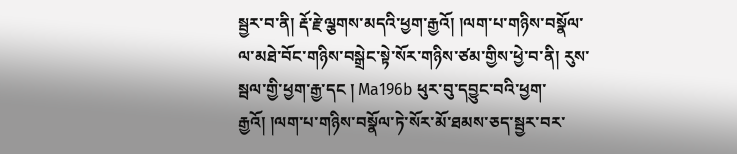སྦྱར་བ་ནི། རྡོ་རྗེ་ལྕགས་མདའི་ཕྱག་རྒྱའོ། །ལག་པ་གཉིས་བསྣོལ་ལ་མཐེ་བོང་གཉིས་བསྒྲེང་སྟེ་སོར་གཉིས་ཙམ་གྱིས་ཕྱེ་བ་ནི། རུས་སྦལ་གྱི་ཕྱག་རྒྱ་དང ། Ma196b ཕུར་བུ་དབྱུང་བའི་ཕྱག་རྒྱའོ། །ལག་པ་གཉིས་བསྣོལ་ཏེ་སོར་མོ་ཐམས་ཅད་སྦྱར་བར་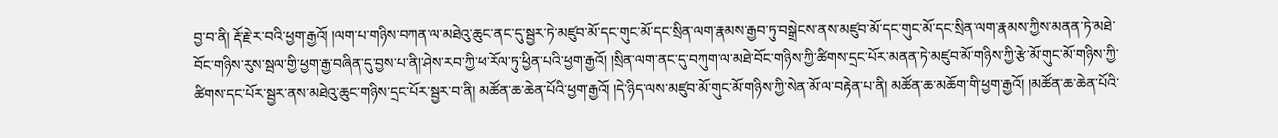བྱ་བ་ནི། རྡོ་རྗེ་ར་བའི་ཕྱག་རྒྱའོ། །ལག་པ་གཉིས་བཀན་ལ་མཐེའུ་ཆུང་ནང་དུ་སྦྱར་ཏེ་མཛུབ་མོ་དང་གུང་མོ་དང་སྲིན་ལག་རྣམས་རྒྱབ་ཏུ་བསྒྲེངས་ནས་མཛུབ་མོ་དང་གུང་མོ་དང་སྲིན་ལག་རྣམས་ཀྱིས་མནན་ཏེ་མཐེ་བོང་གཉིས་རུས་སྦལ་གྱི་ཕྱག་རྒྱ་བཞིན་དུ་བྱས་པ་ནི།་ཤེས་རབ་ཀྱི་ཕ་རོལ་ཏུ་ཕྱིན་པའི་ཕྱག་རྒྱའོ། །སྲིན་ལག་ནང་དུ་བཀུག་ལ་མཐེ་བོང་གཉིས་ཀྱི་ཚིགས་དྲང་པོར་མནན་ཏེ་མཛུབ་མོ་གཉིས་ཀྱི་རྩེ་མོ་གུང་མོ་གཉིས་ཀྱི་ཚིགས་དང་པོར་སྦྱར་ནས་མཐེའུ་ཆུང་གཉིས་དྲང་པོར་སྦྱར་བ་ནི། མཚོན་ཆ་ཆེན་པོའི་ཕྱག་རྒྱའོ། །དེ་ཉིད་ལས་མཛུབ་མོ་གུང་མོ་གཉིས་ཀྱི་སེན་མོ་ལ་བརྟེན་པ་ནི། མཚོན་ཆ་མཆོག་གི་ཕྱག་རྒྱའོ། །མཚོན་ཆ་ཆེན་པོའི་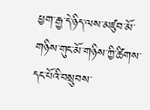ཕྱག་རྒྱ་དེ་ཉིད་ལས་མཛུབ་མོ་གཉིས་གུང་མོ་གཉིས་ཀྱི་ཚིགས་དང་པོའི་བསྲུབས་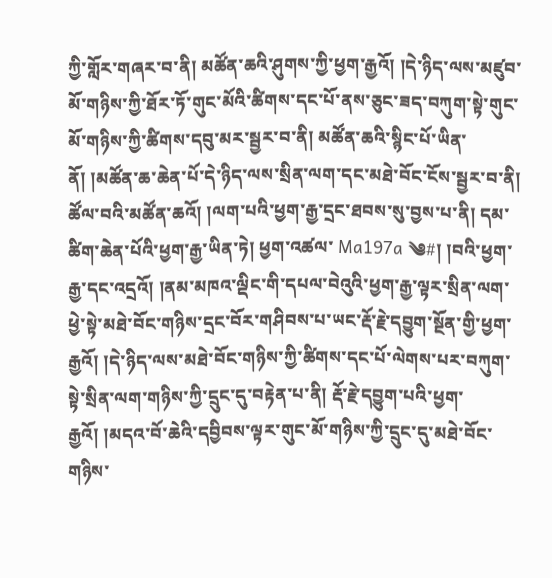ཀྱི་གློར་གཞར་བ་ནི། མཚོན་ཆའི་ཤུགས་ཀྱི་ཕྱག་རྒྱའོ། །དེ་ཉིད་ལས་མཛུབ་མོ་གཉིས་ཀྱི་ཐོར་ཏོ་གུང་མོའི་ཚིགས་དང་པོ་ནས་ཅུང་ཟད་བཀུག་སྟེ་གུང་མོ་གཉིས་ཀྱི་ཚིགས་དབུ་མར་སྦྱར་བ་ནི། མཚོན་ཆའི་སྙིང་པོ་ཡིན་ནོ། །མཚོན་ཆ་ཆེན་པོ་དེ་ཉིད་ལས་སྲིན་ལག་དང་མཐེ་བོང་ངོས་སྦྱར་བ་ནི། ཚོལ་བའི་མཚོན་ཆའོ། །ལག་པའི་ཕྱག་རྒྱ་དྲང་ཐབས་སུ་བྱས་པ་ནི། དམ་ཚིག་ཆེན་པོའི་ཕྱག་རྒྱ་ཡིན་ཏེ། ཕྱག་འཚལ་ Ma197a ༄#། །བའི་ཕྱག་རྒྱ་དང་འདྲའོ། །ནམ་མཁའ་ལྡིང་གི་དཔལ་བེའུའི་ཕྱག་རྒྱ་ལྟར་སྲིན་ལག་ཕྱེ་སྟེ་མཐེ་བོང་གཉིས་དྲང་བོར་གཤིབས་པ་ཡང་རྡོ་རྗེ་དབྱུག་སྔོན་གྱི་ཕྱག་རྒྱའོ། །དེ་ཉིད་ལས་མཐེ་བོང་གཉིས་ཀྱི་ཚིགས་དང་པོ་ལེགས་པར་བཀུག་སྟེ་སྲིན་ལག་གཉིས་ཀྱི་དྲུང་དུ་བརྟེན་པ་ནི། རྡོ་རྗེ་དབྱུག་པའི་ཕྱག་རྒྱའོ། །མདའ་བོ་ཆེའི་དབྱིབས་ལྟར་གུང་མོ་གཉིས་ཀྱི་དྲུང་དུ་མཐེ་བོང་གཉིས་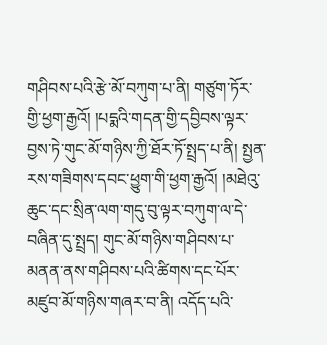གཤིབས་པའི་རྩེ་མོ་བཀུག་པ་ནི། གཙུག་ཏོར་གྱི་ཕྱག་རྒྱའོ། །པདྨའི་གདན་གྱི་དབྱིབས་ལྟར་བྱས་ཏེ་གུང་མོ་གཉིས་ཀྱི་ཐོར་ཏོ་སྤྲད་པ་ནི། སྤྱན་རས་གཟིགས་དབང་ཕྱུག་གི་ཕྱག་རྒྱའོ། །མཐེའུ་ཆུང་དང་སྲིན་ལག་གདུ་བུ་ལྟར་བཀུག་ལ་དེ་བཞིན་དུ་སྤྲད། གུང་མོ་གཉིས་གཤིབས་པ་མནན་ནས་གཤིབས་པའི་ཚིགས་དང་པོར་མཛུབ་མོ་གཉིས་གཞར་བ་ནི། འདོད་པའི་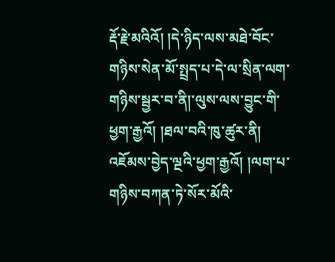རྡོ་རྗེ་མའིའོ། །དེ་ཉིད་ལས་མཐེ་བོང་གཉིས་སེན་མོ་སྤྲད་པ་དེ་ལ་སྲིན་ལག་གཉིས་སྦྱར་བ་ནི།་ལུས་ལས་བྱུང་གི་ཕྱག་རྒྱའོ། །ཐལ་བའི་ཁུ་ཚུར་ནི། འཇོམས་བྱེད་ལྔའི་ཕྱག་རྒྱའོ། །ལག་པ་གཉིས་བཀན་ཏེ་སོར་མོའི་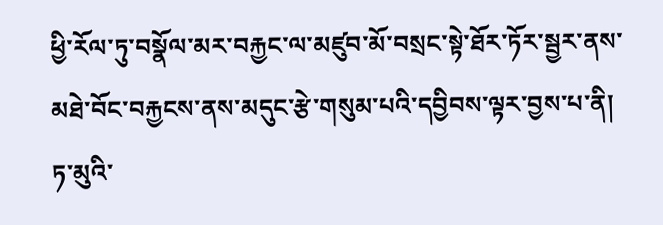ཕྱི་རོལ་ཏུ་བསྣོལ་མར་བརྐྱང་ལ་མཛུབ་མོ་བསྲང་སྟེ་ཐོར་ཏོར་སྦྱར་ནས་མཐེ་བོང་བརྐྱངས་ནས་མདུང་རྩེ་གསུམ་པའི་དབྱིབས་ལྟར་བྱས་པ་ནི། ཏ་མུའི་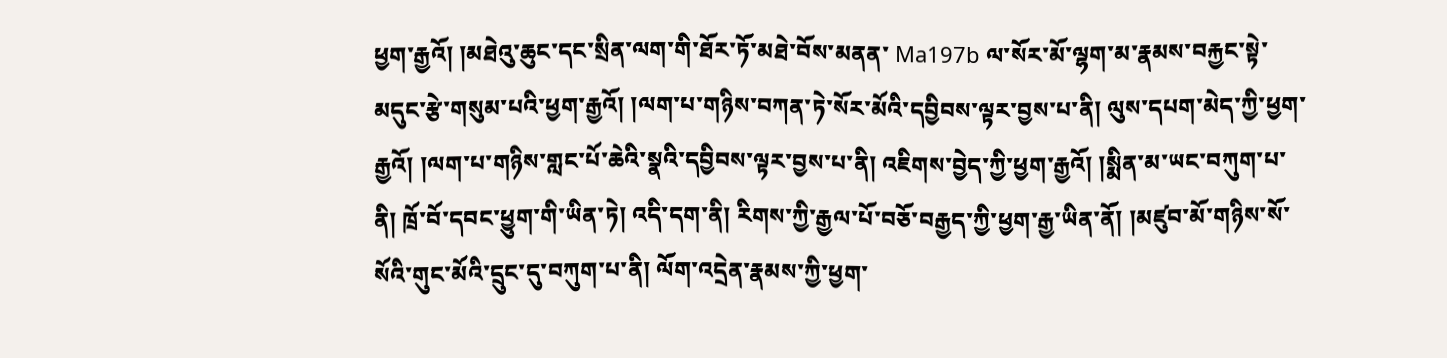ཕྱག་རྒྱའོ། །མཐེའུ་ཆུང་དང་སྲིན་ལག་གི་ཐོར་ཏོ་མཐེ་བོས་མནན་ Ma197b ལ་སོར་མོ་ལྷག་མ་རྣམས་བརྐྱང་སྟེ་མདུང་རྩེ་གསུམ་པའི་ཕྱག་རྒྱའོ། །ལག་པ་གཉིས་བཀན་ཏེ་སོར་མོའི་དབྱིབས་ལྟར་བྱས་པ་ནི། ལུས་དཔག་མེད་ཀྱི་ཕྱག་རྒྱའོ། །ལག་པ་གཉིས་གླང་པོ་ཆེའི་སྣའི་དབྱིབས་ལྟར་བྱས་པ་ནི། འཇིགས་བྱེད་ཀྱི་ཕྱག་རྒྱའོ། །སྨིན་མ་ཡང་བཀུག་པ་ནི། ཁྲོ་བོ་དབང་ཕྱུག་གི་ཡིན་ཏེ། འདི་དག་ནི། རིགས་ཀྱི་རྒྱལ་པོ་བཅོ་བརྒྱད་ཀྱི་ཕྱག་རྒྱ་ཡིན་ནོ། །མཛུབ་མོ་གཉིས་སོ་སོའི་གུང་མོའི་དྲུང་དུ་བཀུག་པ་ནི། ལོག་འདྲེན་རྣམས་ཀྱི་ཕྱག་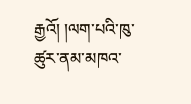རྒྱའོ། །ལག་པའི་ཁུ་ཚུར་ནམ་མཁའ་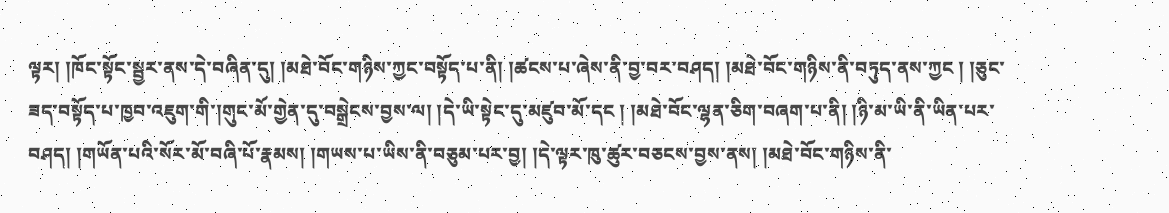ལྟར། །ཁོང་སྟོང་སྦྱར་ནས་དེ་བཞིན་དུ། །མཐེ་བོང་གཉིས་ཀྱང་བསྟོད་པ་ནི། །ཚངས་པ་ཞེས་ནི་བྱ་བར་བཤད། །མཐེ་བོང་གཉིས་ནི་བཏུད་ནས་ཀྱང ། །ཅུང་ཟད་བསྟོད་པ་ཁྱབ་འཇུག་གི་།གུང་མོ་གྱེན་དུ་བསྒྲེངས་བྱས་ལ། །དེ་ཡི་སྟེང་དུ་མཛུབ་མོ་དང ། །མཐེ་བོང་ལྷན་ཅིག་བཞག་པ་ནི། །ཉི་མ་ཡི་ནི་ཡིན་པར་བཤད། །གཡོན་པའི་སོར་མོ་བཞི་པོ་རྣམས། །གཡས་པ་ཡིས་ནི་བཅུམ་པར་བྱ། །དེ་ལྟར་ཁུ་ཚུར་བཅངས་བྱས་ནས། །མཐེ་བོང་གཉིས་ནི་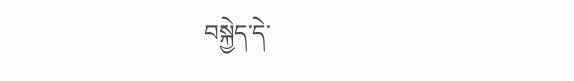བསྐྱེད་དེ་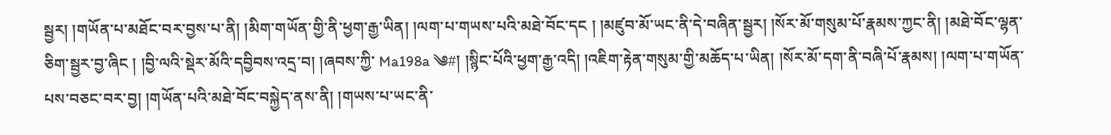སྦྱར། །གཡོན་པ་མཐོང་བར་བྱས་པ་ནི། །མིག་གཡོན་གྱི་ནི་ཕྱག་རྒྱ་ཡིན། །ལག་པ་གཡས་པའི་མཐེ་བོང་དང ། །མཛུབ་མོ་ཡང་ནི་དེ་བཞིན་སྦྱར། །སོར་མོ་གསུམ་པོ་རྣམས་ཀྱང་ནི། །མཐེ་བོང་ལྷན་ཅིག་སྦྱར་བྱ་ཞིང ། །བྱི་ལའི་སྡེར་མོའི་དབྱིབས་འདྲ་བ། །ཞབས་ཀྱི་ Ma198a ༄#། །སྙིང་པོའི་ཕྱག་རྒྱ་འདི། །འཇིག་རྟེན་གསུམ་གྱི་མཆོད་པ་ཡིན། །སོར་མོ་དག་ནི་བཞི་པོ་རྣམས། །ལག་པ་གཡོན་པས་བཅང་བར་བྱ། །གཡོན་པའི་མཐེ་བོང་བསྐྱེད་ནས་ནི། །གཡས་པ་ཡང་ནི་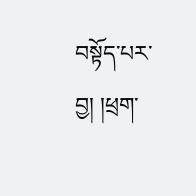བསྟོད་པར་བྱ། །ཕྲག་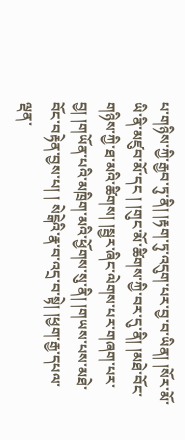པ་གཉིས་ཀྱི་རྒྱབ་ཏུ་ནི། །རྟག་ཏུ་འདུག་པར་བྱ་བ་ཡིན། །སོར་མོ་ཡི་ནི་མཛུབ་མོ་དང ། །གུང་མོ་ཚིགས་ཀྱི་བར་དུ་ནི། །མཐེ་བོང་གཉིས་ཀྱི་ཐ་མའི་ཚིགས། །སྦྱར་ཞིང་ལེགས་པར་གཞག་པར་བྱ། །གཡོན་པའི་མཁྲིག་མའི་ཕྱོགས་སུ་ནི། །གཡས་པས་མཐེ་བོང་བརྟེན་བྱས་པ། ། སེངྒེའི་རྣ་བ་འདྲ་བ་སྟེ། །ཕྱག་རྒྱ་དཔལ་ལྡན་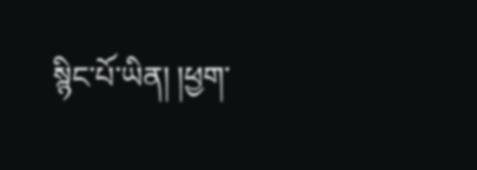སྙིང་པོ་ཡིན། །ཕྱག་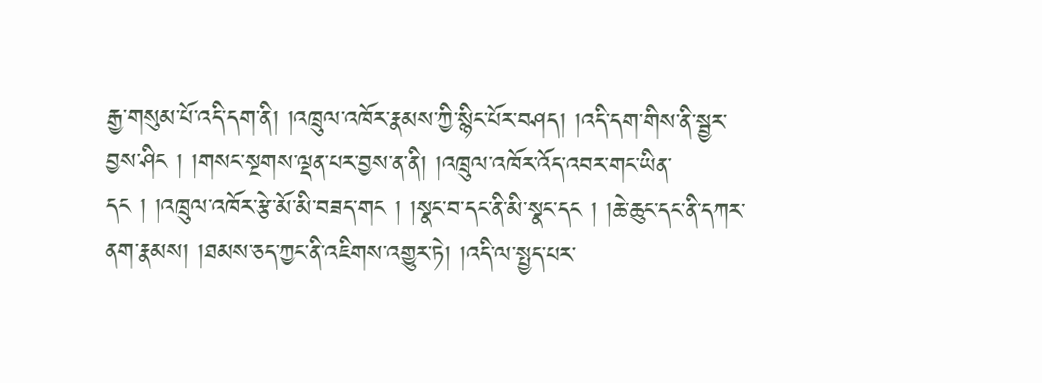རྒྱ་གསུམ་པོ་འདི་དག་ནི། །འཁྲུལ་འཁོར་རྣམས་ཀྱི་སྙིང་པོར་བཤད། །འདི་དག་གིས་ནི་སྦྱར་བྱས་ཤིང ། །གསང་སྔགས་ལྡན་པར་བྱས་ན་ནི། །འཁྲུལ་འཁོར་འོད་འབར་གང་ཡིན་དང ། །འཁྲུལ་འཁོར་རྩེ་མོ་མི་བཟད་གང ། །སྣང་བ་དང་ནི་མི་སྣང་དང ། །ཆེ་ཆུང་དང་ནི་དཀར་ནག་རྣམས། །ཐམས་ཅད་ཀྱང་ནི་འཇིགས་འགྱུར་ཏེ། །འདི་ལ་སྤྱད་པར་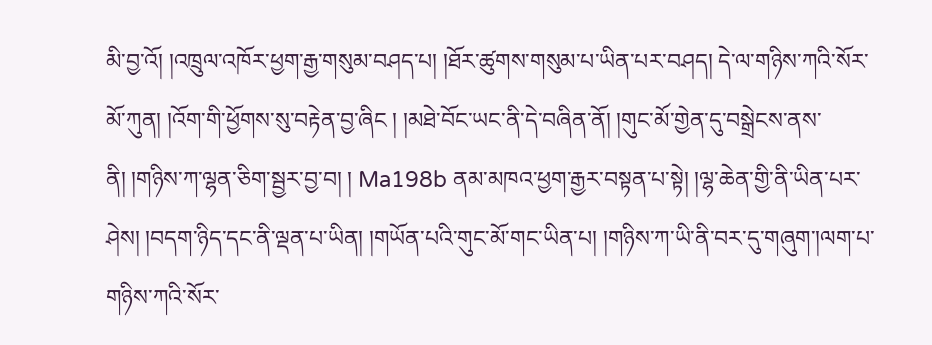མི་བྱ་འོ། །འཁྲུལ་འཁོར་ཕྱག་རྒྱ་གསུམ་བཤད་པ། །ཐོར་ཚུགས་གསུམ་པ་ཡིན་པར་བཤད། དེ་ལ་གཉིས་ཀའི་སོར་མོ་ཀུན། །འོག་གི་ཕྱོགས་སུ་བརྟེན་བྱ་ཞིང ། །མཐེ་བོང་ཡང་ནི་དེ་བཞིན་ནོ། །གུང་མོ་གྱེན་དུ་བསྒྲེངས་ནས་ནི། །གཉིས་ཀ་ལྷན་ཅིག་སྦྱར་བྱ་བ། ། Ma198b ནམ་མཁའ་ཕྱག་རྒྱར་བསྟན་པ་སྟེ། །ལྷ་ཆེན་གྱི་ནི་ཡིན་པར་ཤེས། །བདག་ཉིད་དང་ནི་ལྡན་པ་ཡིན། །གཡོན་པའི་གུང་མོ་གང་ཡིན་པ། །གཉིས་ཀ་ཡི་ནི་བར་དུ་གཞུག་།ལག་པ་གཉིས་ཀའི་སོར་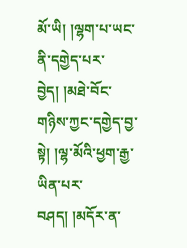མོ་ཡི། །ལྷག་པ་ཡང་ནི་དགྱེད་པར་བྱེད། །མཐེ་བོང་གཉིས་ཀྱང་དགྱེད་བྱ་སྟེ། །ལྷ་མོའི་ཕྱག་རྒྱ་ཡིན་པར་བཤད། །མདོར་ན་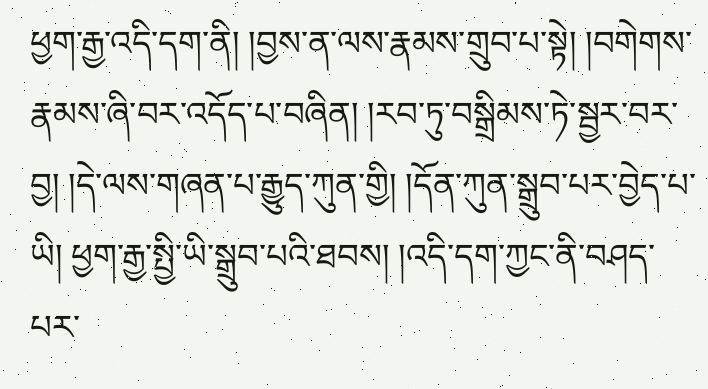ཕྱག་རྒྱ་འདི་དག་ནི། །བྱས་ན་ལས་རྣམས་གྲུབ་པ་སྟེ། །བགེགས་རྣམས་ཞི་བར་འདོད་པ་བཞིན། །རབ་ཏུ་བསྒྲིམས་ཏེ་སྦྱར་བར་བྱ། །དེ་ལས་གཞན་པ་རྒྱུད་ཀུན་གྱི། །དོན་ཀུན་སྒྲུབ་པར་བྱེད་པ་ཡི། ཕྱག་རྒྱ་སྤྱི་ཡི་སྒྲུབ་པའི་ཐབས། །འདི་དག་ཀྱང་ནི་བཤད་པར་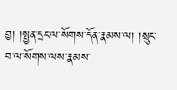བྱ། །སྤྱན་དྲང་ལ་སོགས་དོན་རྣམས་ལ། །སྲུང་བ་ལ་སོགས་ལས་རྣམས་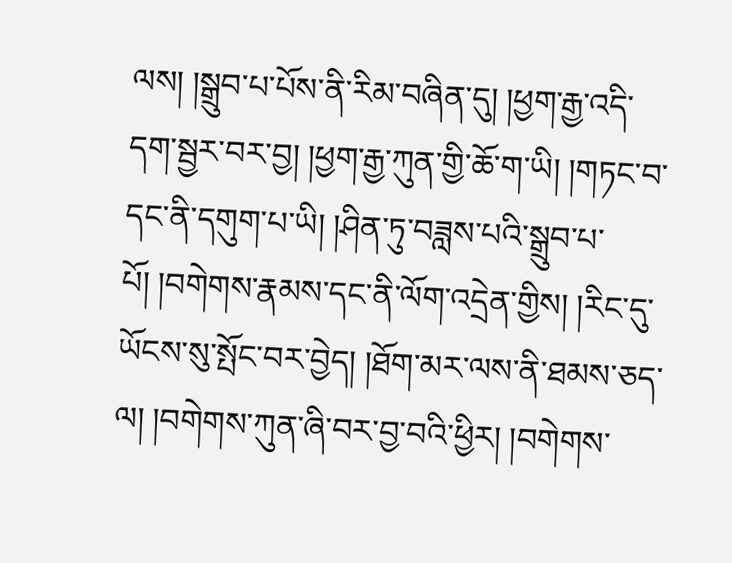ལས། །སྒྲུབ་པ་པོས་ནི་རིམ་བཞིན་དུ། །ཕྱག་རྒྱ་འདི་དག་སྦྱར་བར་བྱ། །ཕྱག་རྒྱ་ཀུན་གྱི་ཆོ་ག་ཡི། །གཏང་བ་དང་ནི་དགུག་པ་ཡི། །ཤིན་ཏུ་བཟླས་པའི་སྒྲུབ་པ་པོ། །བགེགས་རྣམས་དང་ནི་ལོག་འདྲེན་གྱིས། །རིང་དུ་ཡོངས་སུ་སྤོང་བར་བྱེད། །ཐོག་མར་ལས་ནི་ཐམས་ཅད་ལ། །བགེགས་ཀུན་ཞི་བར་བྱ་བའི་ཕྱིར། །བགེགས་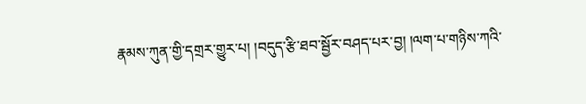རྣམས་ཀུན་གྱི་དགྲར་གྱུར་པ། །བདུད་རྩི་ཐབ་སྦྱོར་བཤད་པར་བྱ། །ལག་པ་གཉིས་ཀའི་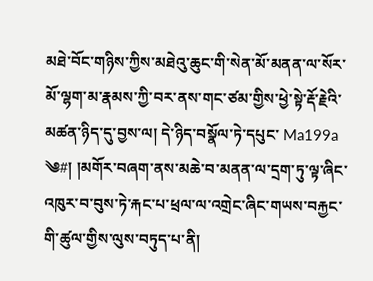མཐེ་བོང་གཉིས་ཀྱིས་མཐེའུ་ཆུང་གི་སེན་མོ་མནན་ལ་སོར་མོ་ལྷག་མ་རྣམས་ཀྱི་བར་ནས་གང་ཙམ་གྱིས་ཕྱེ་སྟེ་རྡོ་རྗེའི་མཚན་ཉིད་དུ་བྱས་ལ། དེ་ཉིད་བསྣོལ་ཏེ་དཔུང་ Ma199a ༄#། །མགོར་བཞག་ནས་མཆེ་བ་མནན་ལ་དྲག་ཏུ་ལྟ་ཞིང་འཁུར་བ་བུས་ཏེ་རྐང་པ་ཕྲལ་ལ་འགྲེང་ཞིང་གཡས་བརྐྱང་གི་ཚུལ་གྱིས་ལུས་བཏུད་པ་ནི།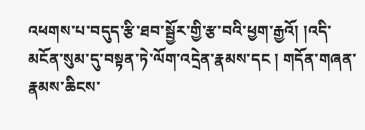འཕགས་པ་བདུད་རྩི་ཐབ་སྦྱོར་གྱི་རྩ་བའི་ཕྱག་རྒྱའོ། །འདི་མངོན་སུམ་དུ་བསྟན་ཏེ་ལོག་འདྲེན་རྣམས་དང ། གདོན་གཞན་རྣམས་ཆིངས་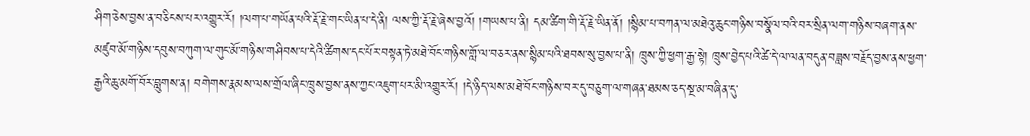ཤིག་ཅེས་བྱས་ན་བཅིངས་པར་འགྱུར་རོ། །ལག་པ་གཡོན་པའི་རྡོ་རྗེ་གང་ཡིན་པ་དེ་ནི། ལས་ཀྱི་རྡོ་རྗེ་ཞེས་བྱའོ། །གཡས་པ་ནི། དམ་ཚིག་གི་རྡོ་རྗེ་ཡིན་ནོ། །སྙིམ་པ་བཀན་ལ་མཐེའུ་ཆུང་གཉིས་བསྣོལ་བའི་བར་སྲིན་ལག་གཉིས་བཞག་ནས་མཛུབ་མོ་གཉིས་དབུས་བཀུག་ལ་གུང་མོ་གཉིས་གཤིབས་པ་དེའི་ཚིགས་དང་པོར་བསྟན་ཏེ་མཐེ་བོང་གཉིས་གློ་ལ་བཅར་ནས་སྙིམ་པའི་ཐབས་སུ་བྱས་པ་ནི། ཁྲུས་ཀྱི་ཕྱག་རྒྱ་སྟེ། ཁྲུས་བྱེད་པའི་ཚེ་དེ་ལ་ལན་བདུན་བཟླས་བརྗོད་བྱས་ནས་ཕྱག་རྒྱའི་ཆུ་མགོ་བོར་བླུགས་ན། བགེགས་རྣམས་ལས་གྲོལ་ཞིང་ཁྲུས་བྱས་ནས་ཀྱང་འཇུག་པར་མི་འགྱུར་རོ། །དེ་ཉིད་ལས་མཐེ་བོང་གཉིས་བར་དུ་བཅུག་ལ་གཞན་ཐམས་ཅད་སྔ་མ་བཞིན་དུ་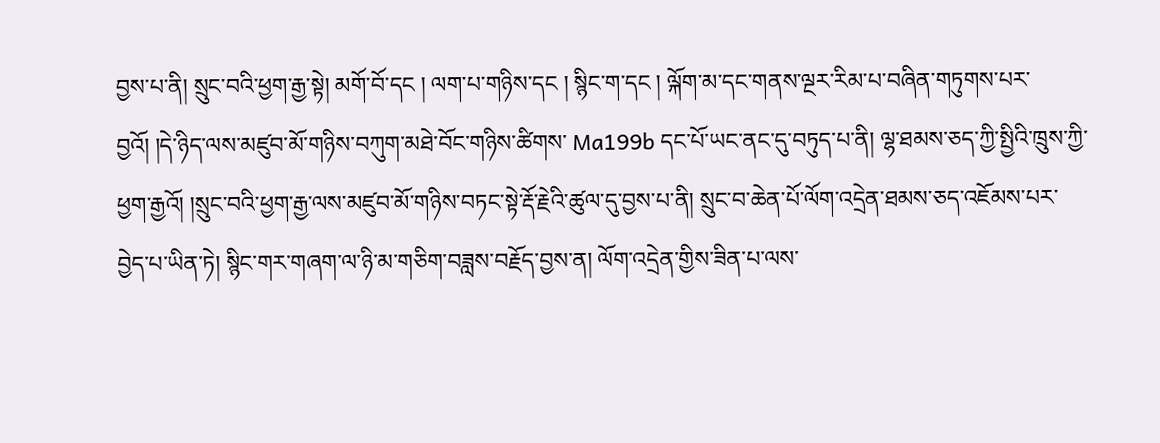བྱས་པ་ནི། སྲུང་བའི་ཕྱག་རྒྱ་སྟེ། མགོ་བོ་དང ། ལག་པ་གཉིས་དང ། སྙིང་ག་དང ། ལྐོག་མ་དང་གནས་ལྔར་རིམ་པ་བཞིན་གཏུགས་པར་བྱའོ། །དེ་ཉིད་ལས་མཛུབ་མོ་གཉིས་བཀུག་མཐེ་བོང་གཉིས་ཚིགས་ Ma199b དང་པོ་ཡང་ནང་དུ་བཏུད་པ་ནི། ལྷ་ཐམས་ཅད་ཀྱི་སྤྱིའི་ཁྲུས་ཀྱི་ཕྱག་རྒྱའོ། །སྲུང་བའི་ཕྱག་རྒྱ་ལས་མཛུབ་མོ་གཉིས་བཏང་སྟེ་རྡོ་རྗེའི་ཚུལ་དུ་བྱས་པ་ནི། སྲུང་བ་ཆེན་པོ་ལོག་འདྲེན་ཐམས་ཅད་འཇོམས་པར་བྱེད་པ་ཡིན་ཏེ། སྙིང་གར་གཞག་ལ་ཉི་མ་གཅིག་བཟླས་བརྗོད་བྱས་ན། ལོག་འདྲེན་གྱིས་ཟིན་པ་ལས་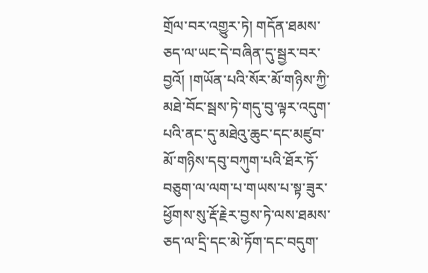གྲོལ་བར་འགྱུར་ཏེ། གདོན་ཐམས་ཅད་ལ་ཡང་དེ་བཞིན་དུ་སྦྱར་བར་བྱའོ། །གཡོན་པའི་སོར་མོ་གཉིས་ཀྱི་མཐེ་བོང་སྦས་ཏེ་གདུ་བུ་ལྟར་འདུག་པའི་ནང་དུ་མཐེའུ་ཆུང་དང་མཛུབ་མོ་གཉིས་དབུ་བཀུག་པའི་ཐོར་ཏོ་བཅུག་ལ་ལག་པ་གཡས་པ་སྟ་ཟུར་ཕྱོགས་སུ་རྡོ་རྗེར་བྱས་ཏེ་ལས་ཐམས་ཅད་ལ་དྲི་དང་མེ་ཏོག་དང་བདུག་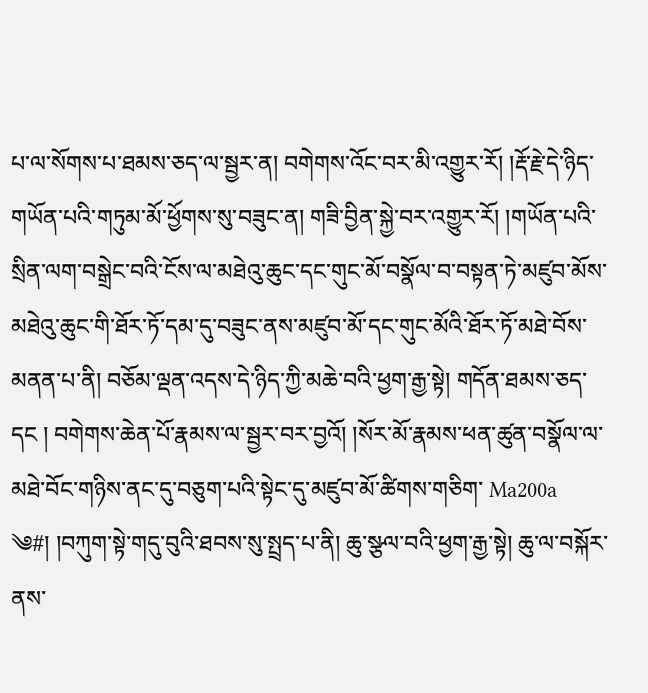པ་ལ་སོགས་པ་ཐམས་ཅད་ལ་སྦྱར་ན། བགེགས་འོང་བར་མི་འགྱུར་རོ། །རྡོ་རྗེ་དེ་ཉིད་གཡོན་པའི་གཏུམ་མོ་ཕྱོགས་སུ་བཟུང་ན། གཟི་བྱིན་སྐྱེ་བར་འགྱུར་རོ། །གཡོན་པའི་སྲིན་ལག་བསྒྲེང་བའི་ངོས་ལ་མཐེའུ་ཆུང་དང་གུང་མོ་བསྣོལ་བ་བསྟན་ཏེ་མཛུབ་མོས་མཐེའུ་ཆུང་གི་ཐོར་ཏོ་དམ་དུ་བཟུང་ནས་མཛུབ་མོ་དང་གུང་མོའི་ཐོར་ཏོ་མཐེ་བོས་མནན་པ་ནི། བཅོམ་ལྡན་འདས་དེ་ཉིད་ཀྱི་མཆེ་བའི་ཕྱག་རྒྱ་སྟེ། གདོན་ཐམས་ཅད་དང ། བགེགས་ཆེན་པོ་རྣམས་ལ་སྦྱར་བར་བྱའོ། །སོར་མོ་རྣམས་ཕན་ཚུན་བསྣོལ་ལ་མཐེ་བོང་གཉིས་ནང་དུ་བཅུག་པའི་སྟེང་དུ་མཛུབ་མོ་ཚིགས་གཅིག་ Ma200a ༄#། །བཀུག་སྟེ་གདུ་བུའི་ཐབས་སུ་སྤྲད་པ་ནི། ཆུ་སྩལ་བའི་ཕྱག་རྒྱ་སྟེ། ཆུ་ལ་བསྐོར་ནས་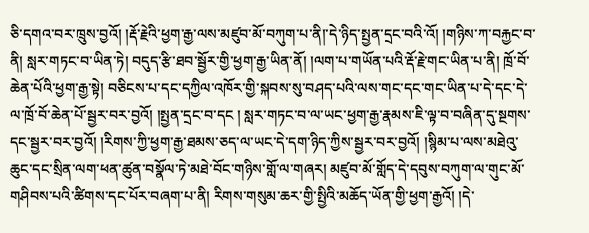ཅི་དགའ་བར་ཁྲུས་བྱའོ། །རྡོ་རྗེའི་ཕྱག་རྒྱ་ལས་མཛུབ་མོ་བཀུག་པ་ནི།་དེ་ཉིད་སྤྱན་དྲང་བའི་འོ། །གཉིས་ཀ་བརྐྱང་བ་ནི། སླར་གཏང་བ་ཡིན་ཏེ། བདུད་རྩི་ཐབ་སྦྱོར་གྱི་ཕྱག་རྒྱ་ཡིན་ནོ། །ལག་པ་གཡོན་པའི་རྡོ་རྗེ་གང་ཡིན་པ་ནི། ཁྲོ་བོ་ཆེན་པོའི་ཕྱག་རྒྱ་སྟེ། བཅིངས་པ་དང་དཀྱིལ་འཁོར་གྱི་སྐབས་སུ་བཤད་པའི་ལས་གང་དང་གང་ཡིན་པ་དེ་དང་དེ་ལ་ཁྲོ་བོ་ཆེན་པོ་སྦྱར་བར་བྱའོ། །སྤྱན་དྲང་བ་དང ། སླར་གཏང་བ་ལ་ཡང་ཕྱག་རྒྱ་རྣམས་ཇི་ལྟ་བ་བཞིན་དུ་སྔགས་དང་སྦྱར་བར་བྱའོ། །རིགས་ཀྱི་ཕྱག་རྒྱ་ཐམས་ཅད་ལ་ཡང་དེ་དག་ཉིད་ཀྱིས་སྦྱར་བར་བྱའོ། །སྙིམ་པ་ལས་མཐེའུ་ཆུང་དང་སྲིན་ལག་ཕན་ཚུན་བསྣོལ་ཏེ་མཐེ་བོང་གཉིས་གློ་ལ་གཞར། མཛུབ་མོ་གློད་དེ་དབུས་བཀུག་ལ་གུང་མོ་གཤིབས་པའི་ཚིགས་དང་པོར་བཞག་པ་ནི། རིགས་གསུམ་ཆར་གྱི་སྤྱིའི་མཆོད་ཡོན་གྱི་ཕྱག་རྒྱའོ། །དེ་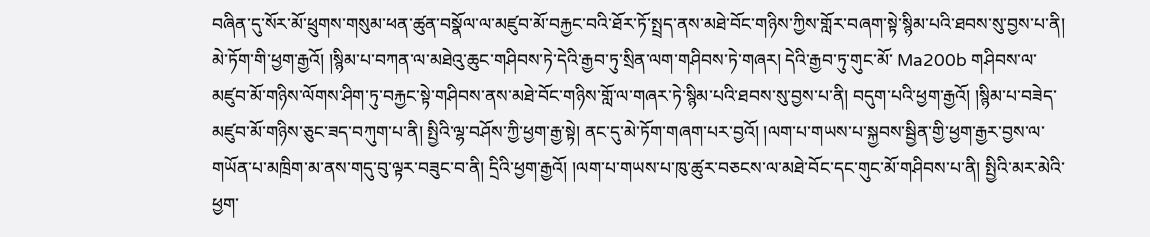བཞིན་དུ་སོར་མོ་ཕྲུགས་གསུམ་ཕན་ཚུན་བསྣོལ་ལ་མཛུབ་མོ་བརྐྱང་བའི་ཐོར་ཏོ་སྤྲད་ནས་མཐེ་བོང་གཉིས་ཀྱིས་གློར་བཞག་སྟེ་སྙིམ་པའི་ཐབས་སུ་བྱས་པ་ནི། མེ་ཏོག་གི་ཕྱག་རྒྱའོ། །སྙིམ་པ་བཀན་ལ་མཐེའུ་ཆུང་གཤིབས་ཏེ་དེའི་རྒྱབ་ཏུ་སྲིན་ལག་གཤིབས་ཏེ་གཞར། དེའི་རྒྱབ་ཏུ་གུང་མོ་ Ma200b གཤིབས་ལ་མཛུབ་མོ་གཉིས་ལོགས་ཤིག་ཏུ་བརྐྱང་སྟེ་གཤིབས་ནས་མཐེ་བོང་གཉིས་གློ་ལ་གཞར་ཏེ་སྙིམ་པའི་ཐབས་སུ་བྱས་པ་ནི། བདུག་པའི་ཕྱག་རྒྱའོ། །སྙིམ་པ་བཟེད་མཛུབ་མོ་གཉིས་ཅུང་ཟད་བཀུག་པ་ནི། སྤྱིའི་ལྷ་བཤོས་ཀྱི་ཕྱག་རྒྱ་སྟེ། ནང་དུ་མེ་ཏོག་གཞག་པར་བྱའོ། །ལག་པ་གཡས་པ་སྐྱབས་སྦྱིན་གྱི་ཕྱག་རྒྱར་བྱས་ལ་གཡོན་པ་མཁྲིག་མ་ནས་གདུ་བུ་ལྟར་བཟུང་བ་ནི། དྲིའི་ཕྱག་རྒྱའོ། །ལག་པ་གཡས་པ་ཁུ་ཚུར་བཅངས་ལ་མཐེ་བོང་དང་གུང་མོ་གཤིབས་པ་ནི། སྤྱིའི་མར་མེའི་ཕྱག་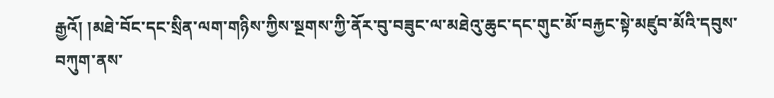རྒྱའོ། །མཐེ་བོང་དང་སྲིན་ལག་གཉིས་ཀྱིས་སྔགས་ཀྱི་ནོར་བུ་བཟུང་ལ་མཐེའུ་ཆུང་དང་གུང་མོ་བརྐྱང་སྟེ་མཛུབ་མོའི་དབུས་བཀུག་ནས་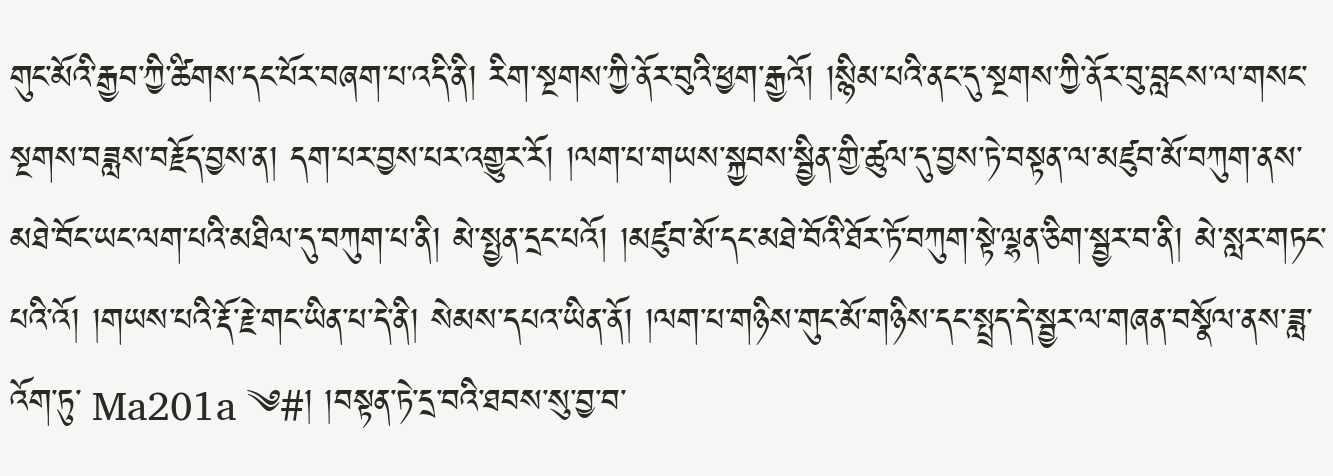གུང་མོའི་རྒྱབ་ཀྱི་ཚིགས་དང་པོར་བཞག་པ་འདི་ནི། རིག་སྔགས་ཀྱི་ནོར་བུའི་ཕྱག་རྒྱའོ། །སྙིམ་པའི་ནང་དུ་སྔགས་ཀྱི་ནོར་བུ་བླངས་ལ་གསང་སྔགས་བཟླས་བརྗོད་བྱས་ན། དག་པར་བྱས་པར་འགྱུར་རོ། །ལག་པ་གཡས་སྐྱབས་སྦྱིན་གྱི་ཚུལ་དུ་བྱས་ཏེ་བསྟན་ལ་མཛུབ་མོ་བཀུག་ནས་མཐེ་བོང་ཡང་ལག་པའི་མཐིལ་དུ་བཀུག་པ་ནི། མེ་སྤྱན་དྲང་པའོ། །མཛུབ་མོ་དང་མཐེ་བོའི་ཐོར་ཏོ་བཀུག་སྟེ་ལྷན་ཅིག་སྦྱར་བ་ནི། མེ་སླར་གཏང་པའི་འོ། །གཡས་པའི་རྡོ་རྗེ་གང་ཡིན་པ་དེ་ནི། སེམས་དཔའ་ཡིན་ནོ། །ལག་པ་གཉིས་གུང་མོ་གཉིས་དང་སྤྲད་དེ་སྦྱར་ལ་གཞན་བསྣོལ་ནས་ཟླ་འོག་ཏུ་ Ma201a ༄#། །བསྟན་ཏེ་དྲ་བའི་ཐབས་སུ་བྱ་བ་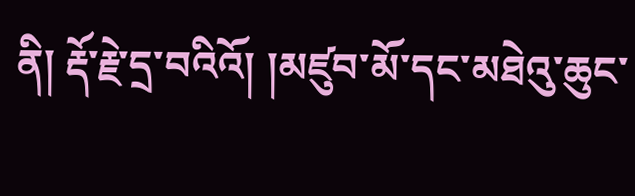ནི། རྡོ་རྗེ་དྲ་བའིའོ། །མཛུབ་མོ་དང་མཐེའུ་ཆུང་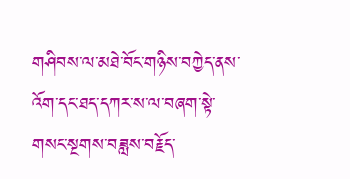གཤིབས་ལ་མཐེ་བོང་གཉིས་བཀྱེད་ནས་འོག་དང་ཐད་དཀར་ས་ལ་བཞག་སྟེ་གསང་སྔགས་བཟླས་བརྗོད་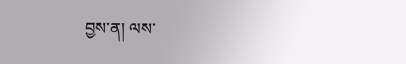བྱས་ན། ལས་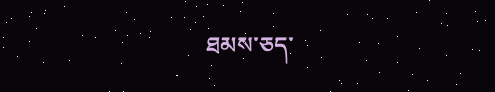ཐམས་ཅད་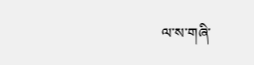ལ་ས་གཞི་